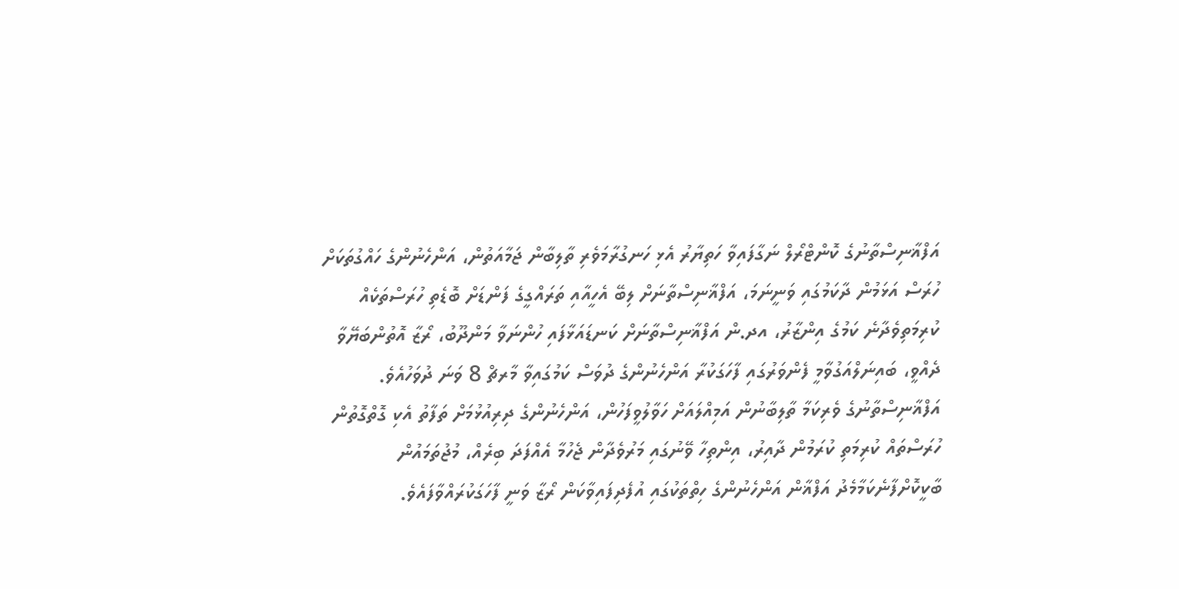އަފްޣާނިސްތާނުގެ ކޮންޓްރޯލް ނަގާފައިވާ ހަތިޔާރު އެޅި ހަނގުރާމަވެރި ތާލިބާން ޖަމާއަތުން، އަންހެނުންގެ ހައްގުތަކަށް ހުރަސް އަޅަމުން ދާކަމުގައި ވަނީނަމަ، އަފްޣާނިސްތާނަށް ލިބޭ އެހީއާއި ތަރައްގީގެ ފަންޑަށް ބޮޑެތި ހުރަސްތަކެއް ކުރިމަތިވެދާނެ ކަމުގެ އިންޒާރު، އދ.ން އަފްޣާނިސްތާނަށް ކަނޑައަޅާފައި ހުންނަވާ މަންދޫބު، ރޯޒާ އޮތުންބަޔޭވާ ދެއްވީ، ބައިނަލްއަގުވާމީ ފެންވަރުގައި ފާހަގަކުރާ އަންހެނުންގެ ދުވަސް ކަމުގައިވާ މާރޗް 8 ވަނަ ދުވަހުއެވެ.
އަފްޣާނިސްތާނުގެ ވެރިކަމާ ތާލިބާނުން އަމިއްލައަށް ހަވާލުވީފަހުން، އަންހެނުންގެ ދިރިއުޅުމަށް ތަފާތު އެކި ގޮތްގޮތުން ހުރަސްތައް ކުރިމަތި ކުރަމުން ދާއިރު، އިންތިހާ ވޭނުގައި މަރުވެދާން ޖެހުމާ އެއްފަދަ ބިރެއް، މުޖުތަމައުން ބާކީކޮށްފާނެކަމާމެދު އަފްޣާން އަންހެނުންގެ ހިތްތަކުގައި އުފެދިފައިވާކަން ރޯޒާ ވަނީ ފާހަގަކުރައްވާފައެވެ.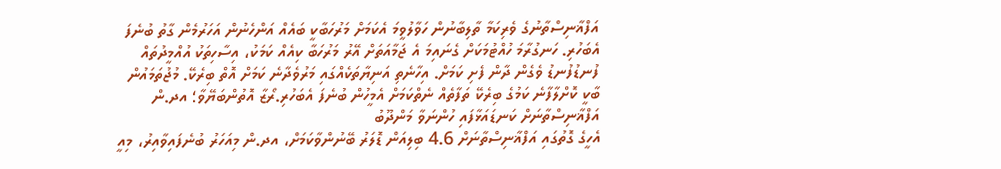އަފްޣާނިސްތާނުގެ ވެރިކަމާ ތާލިބާނުން ހަވާލުވީމަ އެކަމަށް މަރުހަބާކީ ބައެއް އަންހެނުން އަހަރުމެން ގާތު ބުނެފަ އެބަހުރި. ހަނގުރާމަ ހުއްޓުމަކަށް ގެނައިމަ އެ ޖަމާއަތަށް އޭރު މަރުހަބާ ކިއެއް ކަމަކު، އިސާހިތަކު އުއްމީދުތައް ފުނޑުފުނޑު ވެގެން ދާން ފެށި ކަމަށް. އިހާނެތި އަނިޔާތަކެއްގައި މަރުވެދާނެ ކަމަށް އޮތް ބިރެކޭ. މުޖުތަމައުން ބާކީ ކޮށްލާފާނެ ކަމުގެ ބިރެކޭ ތަފާތެއް ނެތްކަމަށް އެމީހުން ބުނެފަ އެބަހުރި.ރޯޒާ އޮތުންބަޔޭވާ؛ އދ.ން އަފްޣާނިސްތާނަށް ކަނޑައަޅާފައި ހުންނަވާ މަންދޫބު
އެހީގެ ގޮތުގައި އަފްޣާނިސްތާނަށް 4.6 ބިލިއަން ޑޮލަރު ބޭނުންވާކަމަށް، އދ.ން މިއަހަރު ބުނެފައިވާއިރު، މިއީ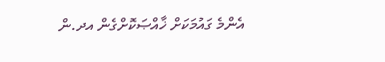އެންމެ ގައުމަކަށް ޚާއްޞަކޮށްގެން އދ.ން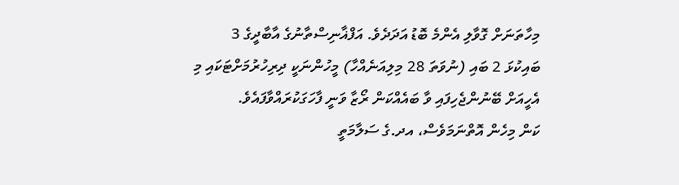މިހާތަނަށް ގޮވާލި އެންމެ ބޮޑު އަދަދެވެ. އަފްޣާނިސްތާނުގެ އާބާދީގެ 3 ބައިކުޅަ 2 ބައި (ނުވަތަ 28 މިލިއަނެއްހާ) މީހުންނަކީ ދިރިހުރުމަށްޓަކައި މި އެހީއަށް ބޭނުންޖެހިފައި ވާ ބައެއްކަން ރޯޒާ ވަނީ ފާހަގަކުރައްވާފައެވެ.
ކަން މިހެން އޮތްނަމަވެސް، އދ.ގެ ސަލާމަތީ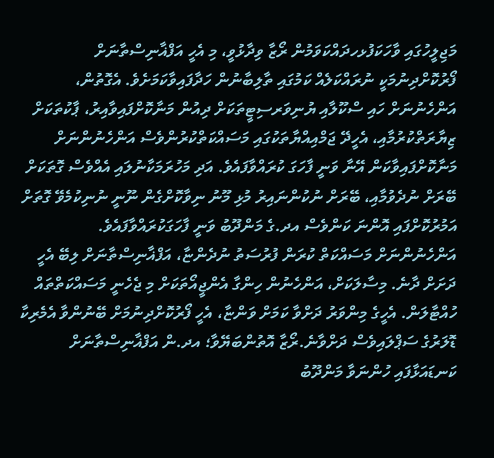މަޖިލީހުގައި ވާހަކަފުޅހދައްކަވަމުން ރޯޒާ ވިދާޅުވީ، މި އެހީ އަފްޣާނިސްތާނަށް ފޯރުކޮށްދިނުމަކީ ނުރައްކަލެއް ކަމުގައި ތާލިބާނުން ހަދާފައިވާކަމަށެވެ. އެގޮތުން، އަންހެނުނަށް ހައި ސްކޫލާއި ޔުނިވަރސިޓީތަކަށް ދިއުން މަނާކޮށްފައިވާއިރު، ޕާކުތަކަށް ޒިޔާރަތްކުރުމާއި، އެހީދޭ ޖަމްއިއްޔާތަކުގައި މަސައްކަތްކުރުންވެސް އަންހެނުންނަށް މަނާކޮށްފައިވާކަން އޭނާ ވަނީ ފާހަގަ ކުރައްވާފައެވެ. އަދި މަހުރަމަކާނުލައި އެއްވެސް ގޮތަކަށް ބޭރަށް ނުދެވުމާއި، ބޭރަށް ނުކުންނައިރު މުޅި މޫނު ނިވާކޮށްގެން ނޫނީ ނުނިކުމެވޭ ގޮތަށް އަމުރުކޮށްފައި އޮންނަ ކަންވެސް އދ.ގެ މަންދޫބު ވަނީ ފާހަގަކުރައްވާފައެވެ.
އަންހެނުންނަށް މަސައްކަތް ކުރަން ފުރުސަތު ނުދެންޏާ، އަފްޣާނިސްތާނަށް ލިބޭ އެހީ ދަށަށް ދާނެ. މިސާލަކަށް، އަންހެނުން ހިންގާ އެންޖީއޯތަކަށް މި ޖެހެނީ މަސައްކަތްތައް ހުއްޓާލަން. އެހީގެ މިންވަރު ދަށްވާ ކަމަށް ވަންޏާ، އެހީ ފޯރުކޮށްދިނުމަށް ބޭނުންވާ އެމެރިކާ ޑޮލަރުގެ ސަޕްލައިވެސް ދަށްވާނެ.ރޯޒާ އޮތުންބަޔޭވާ؛ އދ.ން އަފްޣާނިސްތާނަށް ކަނޑައަޅާފައި ހުންނަވާ މަންދޫބު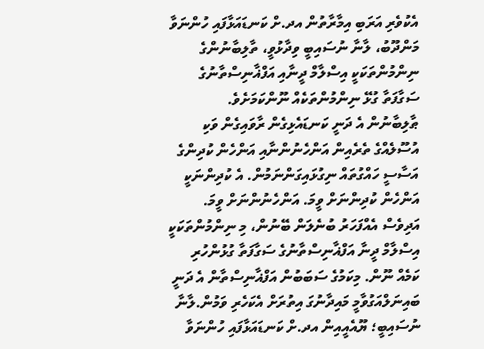އެކުވެރި އަރަބި އިމާރާތުން އދ.ށް ކަނޑައަޅާފައި ހުންނަވާ މަންދޫބު، ލާނާ ނުސައިބީ ވިދާޅުވީ، ތާލިބާނުންގެ ނިންމުންތަކަކީ އިސްލާމް ދީނާއި އަފްޣާނިސްތާނުގެ ސަގާފަތާ ގުޅޭ ނިންމުންތަކެއް ނޫންކަމަށެވެ.
ޠާލިބާނުން އެ ދަނީ ކަނޑައެޅިގެން ރާވައިގެން ވަކި އުސޫލެއްގެ ތެރެއިން އަންހެނުންނާއި އަންހެން ކުދިންގެ އަސާސީ ހައްގުތައް ނިގުޅައިގަންނަމުން. އެ ކުދިންނަކީ އަންހެން ކުދިންނަށް ވީމަ. އަންހެނުންނަށް ވީމަ. އަދިވެސް އެއްފަހަރު ބުނެލަން ބޭނުން، މި ނިންމުންތަކަކީ އިސްލާމް ދީނާ އަފްޣާނިސްތާނުގެ ސަގާފަތާ ގުޅުންހުރި ކަމެއް ނޫން. މިކަމުގެ ސަބަބުން އަފްޣާނިސްތާން އެ ދަނީ ބައިނަލްއަގުވާމީ މައިދާނުގަ އިތުރަށް އެކަހެރި ވަމުން.ލާނާ ނުސައިބީ؛ ޔޫއެއީއިން އދ.ށް ކަނޑައަޅާފައި ހުންނަވާ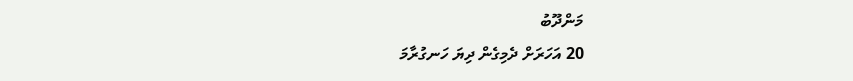މަންދޫބު
20 އަހަރަށް ދެމިގެން ދިޔަ ހަނގުރާމަ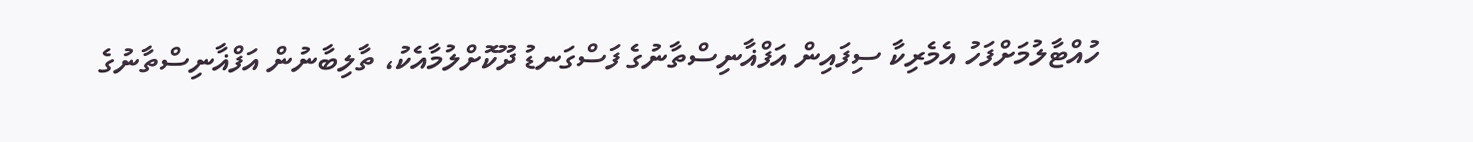ހުއްޓާލުމަށްފަހު އެމެރިކާ ސިފައިން އަފްޣާނިސްތާނުގެ ފަސްގަނޑު ދޫކޮށްލުމާއެކު، ތާލިބާނުން އަފްޣާނިސްތާނުގެ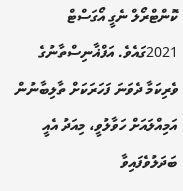ކޮންޓްރޯލް ނެގީ އޯގަސްޓް 2021ގައެވެ. އަފްޣާނިސްތާނުގެ ވެރިކަމާ ދެވަނަ ފަހަރަކަށް ތާލިބާނުން އަމިއްލައަށް ހަވާލުވީ، މިއަދު އެއީ ބަދަލުވެފައިވާ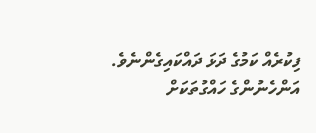ފިކުރެއް ކަމުގެ ދަޅަ ދައްކައިގެންނެވެ. އަންހެނުންގެ ހައްގުތަކަށް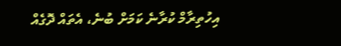އިހުތިރާމް ކުރާނެ ކަމަށް ބުނެ، އެތައް ދޮގެއް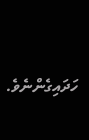ހަދައިގެންނެވެ.